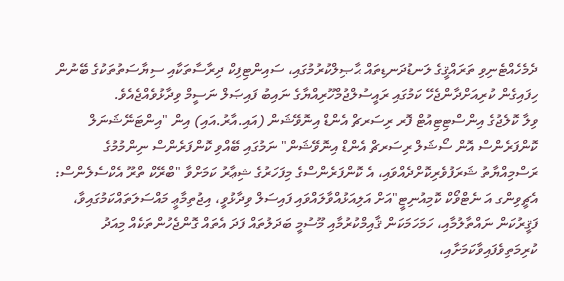ދެމެހެއްޓެނިވި ތަރައްޤީގެ ލަނޑުދަނޑިތައް ޙާޞިލްކުރުމުގައި، ސައިންޓިފިކް ދިރާސާތަކާއި ސިޔާސަތުތަކުގެ ބޭނުން ހިފައިގެން ކުރިއަށްދާންޖެހޭ ކަމުގައި ރައީސުލްޖުމްހޫރިއްޔާގެ ނައިބު ފައިޞަލް ނަސީމް ވިދާޅުވެއްޖެއެވެ.
ވިލާ ކޮލެޖުގެ އިންސްޓިޓިއުޓް ފޮރ ރިސަރޗް އެންޑް އިނޮވޭޝަން (އައި.އާރު.އައި) އިން "އިންޓަނޭޝަނަލް ކޮންފަރެންސް އޮން ސޯޝަލް ރިސަރޗް އެންޑް އިނޮވޭޝަން" ނަމުގައި ބޭއްވި ކޮންފަރެންސް ނިންމުމުގެ ރަސްމިއްޔާތު ޝަރަފުވެރިކޮށްދެއްވައި، އެ ކޮންފަރެންސްގެ މިފަހަރުގެ ޝިޢާރު ކަމަށްވާ "ބްރޭކް ތްރޫ އެކްސެލެންސް: އެޗީވިންގ އަ ނެޓްވޯކް ކޮމިއުނިޓީ"އަށް އަލިއަޅުއްވާލައްވައި ފައިސަލް ވިދާޅުވީ، އިޖުތިމާޢީ މައްސަލަތައްކަމުގައިވާ، ފަޤީރުކަން ނައްތާލުމާއި، ހަމަހަމަކަން ޤާއިމްކުރުމާއި މޫސުމީ ބަދަލުތައް ފަދަ އެތައް ގޮންޖެހުންތަކެއް މިއަދު ކުރިމަތިވެފައިވާކަމަށާއި،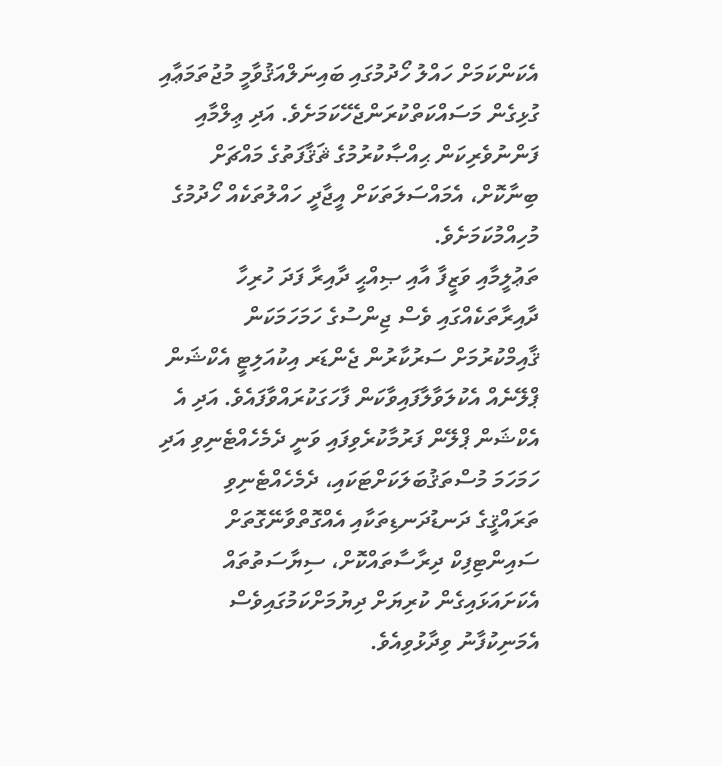އެކަންކަމަށް ހައްލު ހޯދުމުގައި ބައިނަލްއަޤުވާމީ މުޖުތަމަޢާއި ގުޅިގެން މަސައްކަތްކުރަންޖެހޭކަމަށެވެ. އަދި ޢިލްމާއި ފަންނުވެރިކަން ޙިއްޞާކުރުމުގެ ޘަޤާފަތުގެ މައްޗަށް ބިނާކޮށް، އެމައްސަލަތަކަށް އީޖާދީ ހައްލުތަކެއް ހޯދުމުގެ މުހިއްމުކަމަށެވެ.
ތަޢުލީމާއި ވަޒީފާ އާއި ޞިއްޙީ ދާއިރާ ފަދަ ހުރިހާ ދާއިރާތަކެއްގައި ވެސް ޖިންސުގެ ހަމަހަމަކަން ޤާއިމްކުރުމަށް ސަރުކާރުން ޖެންޑަރ އިކުއަލިޓީ އެކްޝަން ޕްލޭނެއް އެކުލަވާލާފައިވާކަން ފާހަގަކުރައްވާފައެވެ. އަދި އެ އެކްޝަން ޕްލޭން ފަރުމާކުރެވިފައި ވަނީ ދެމެހެއްޓެނިވި އަދި ހަމަހަމަ މުސްތަޤުބަލަކަށްޓަކައި، ދެމެހެއްޓެނިވި ތަރައްޤީގެ ދަނޑުދަނޑިތަކާއި އެއްގޮތްވާނޭގޮތަށް ސައިންޓިފިކް ދިރާސާތައްކޮށް، ސިޔާސަތުތައް އެކަށައަޅައިގެން ކުރިޔަށް ދިޔުމަށްކަމުގައިވެސް އެމަނިކުފާނު ވިދާޅުވިއެވެ.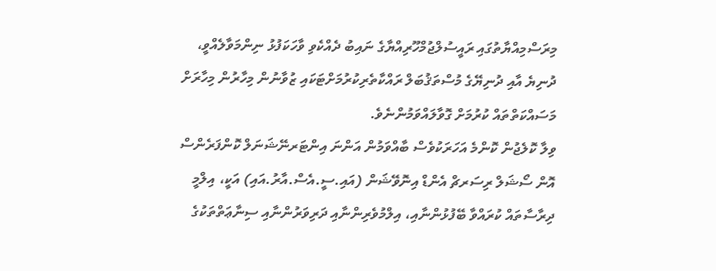މިރަސްމިއްޔާތުގައި ރައީސުލްޖުމްހޫރިއްޔާގެ ނައިބު ދެއްކެވި ވާހަކަފުޅު ނިންމަވާލެއްވީ، ދުނިޔެ އާއި ދުނިޔޭގެ މުސްތަޤުބަލް ރައްކާތެރިކުރުމަށްޓަކައި ޒުވާނުން މިހާރުން މިހާރަށް މަސައްކަތްތައް ކުރުމަށް ގޮވާލައްވަމުންނެވެ.
ވިލާ ކޮލެޖުން ކޮންމެ އަހަރަކުވެސް ބާއްވަމުން އަންނަ އިންޓަރނޭޝަނަލް ކޮންފަރެންސް އޮން ސޯޝަލް ރިސަރޗް އެންޑް އިނޮވޭޝަން (އައި.ސީ.އެސް.އާރު.އައި) އަކީ، އިލްމީ ދިރާސާތައް ކުރައްވާ ބޭފުޅުންނާއި، އިލްމުވެރިންނާއި ދަރިވަރުންނާއި ސިނާޢަތްތަކުގެ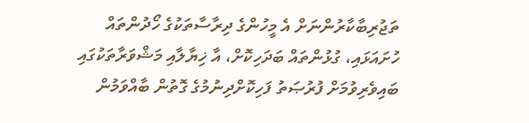ތަޖުރިބާކާރުންނަށް އެ މީހުންގެ ދިރާސާތަކުގެ ހޯދުންތައް ހުށައަޅައި، ގުޅުންތައް ބަދަހިކޮށް، އާ ޚިޔާލާއި މަޝްވަރާތަކުގައި ބައިވެރިވުމަށް ފުރުޞަތު ފަހިކޮށްދިނުމުގެ ގޮތުން ބާއްވަމުން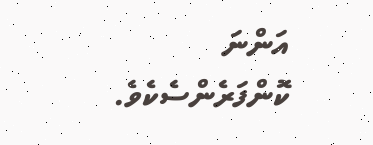އަންނަ ކޮންފަރެންސެކެވެ.